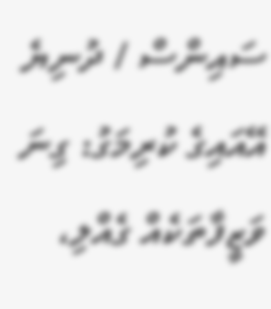ސައިންސް / ދުނިޔެ
އޭއައިގެ ކުރިމަގު: ގިނަ ވަޒީފާތަކެއް ގެއްލި،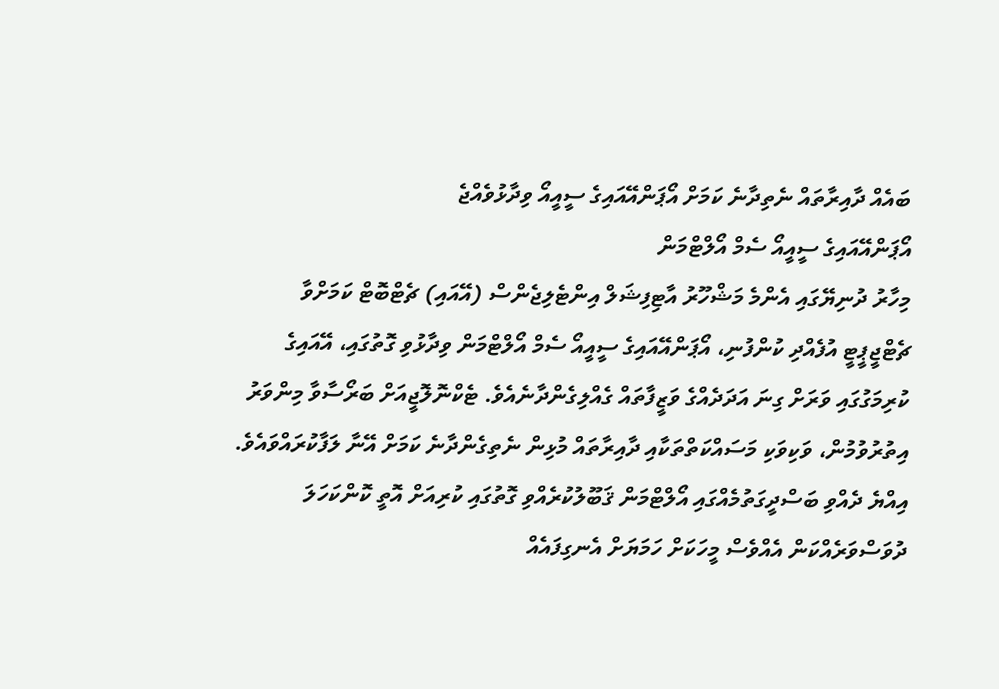ބައެއް ދާއިރާތައް ނެތިދާނެ ކަމަށް އޯޕަންއޭއައިގެ ސީއީއޯ ވިދާޅުވެއްޖެ
އޯޕަންއޭއައިގެ ސީއީއޯ ސެމް އޯލްޓްމަން
މިހާރު ދުނިޔޭގައި އެންމެ މަޝްހޫރު އާޓިފިޝަލް އިންޓެލިޖެންސް (އޭއައި) ޗެޓްބޮޓް ކަމަށްވާ ޗެޓްޖީޕީޓީ އުފެއްދި ކުންފުނި، އޯޕަންއޭއައިގެ ސީއީއޯ ސެމް އޯލްޓްމަން ވިދާޅުވި ގޮތުގައި، އޭއައިގެ ކުރިމަގުގައި ވަރަށް ގިނަ އަދަދެއްގެ ވަޒީފާތައް ގެއްލިގެންދާނެއެވެ. ޓެކްނޮލޮޖީއަށް ބަރޯސާވާ މިންވަރު އިތުރުވުމުން، ވަކިވަކި މަސައްކަތްތަކާއި ދާއިރާތައް މުޅިން ނެތިގެންދާނެ ކަމަށް އޭނާ ލަފާކުރައްވައެވެ.
އިއްޔެ ދެއްވި ބަސްދީގަތުމެއްގައި އޯލްޓްމަން ޤަބޫލުކުރެއްވި ގޮތުގައި ކުރިއަށް އޮތީ ކޮންކަހަލަ ދުވަސްވަރެއްކަން އެއްވެސް މީހަކަށް ހަމަޔަށް އެނގިފައެއް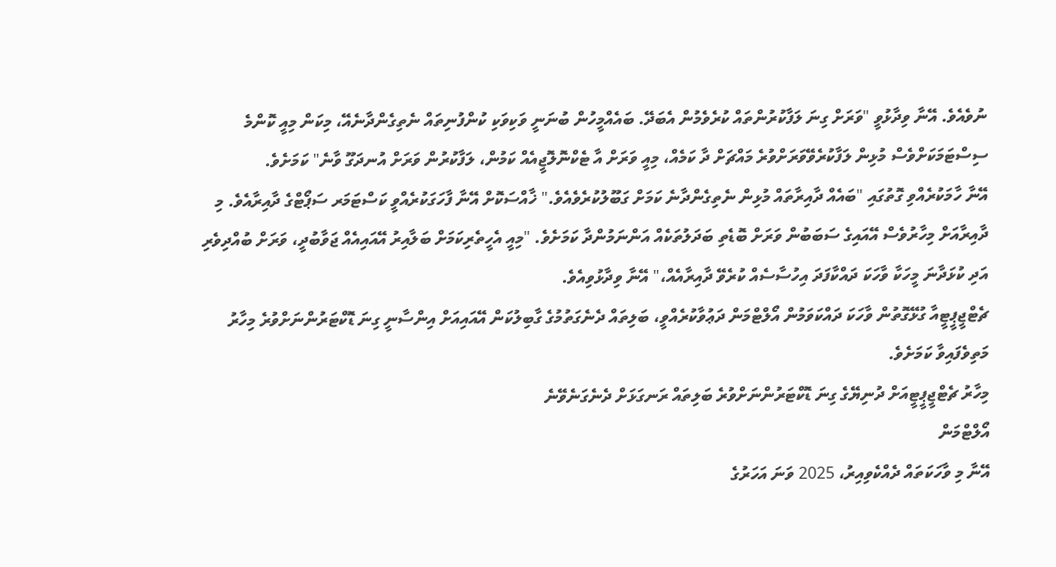ނުވެއެވެ. އޭނާ ވިދާޅުވީ "ވަރަށް ގިނަ ލަފާކުރުންތައް ކުރެވެމުން އެބަދޭ. ބައެއްމީހުން ބުނަނީ ވަކިވަކި ކުންފުނިތައް ނެތިގެންދާނެއޭ، މިކަން މިއީ ކޮންމެ ސިސްޓަމަކަށްވެސް މުޅިން ލަފާކުރެވޭވަރަށްވުރެ މައްޗަށް ދާ ކަމެއް، މިއީ ވަރަށް އާ ޓެކްނޮލޮޖީއެއް ކަމުން، ލަފާކުރުން ވަރަށް އުނދަގޫ ވާނެ" ކަމަށެވެ.
އޭނާ ހާމަކުރެއްވި ގޮތުގައި "ބައެއް ދާއިރާތައް މުޅިން ނެތިގެންދާނެ ކަމަށް ގަބޫލުކުރެވެއެވެ." ޚާއްސަކޮށް އޭނާ ފާހަގަކުރެއްވީ ކަސްޓަމަރ ސަޕޯޓްގެ ދާއިރާއެވެ. މި ދާއިރާއަށް މިހާރުވެސް އޭއައިގެ ސަބަބުން ވަރަށް ބޮޑެތި ބަދަލުތަކެއް އަންނަމުންދާ ކަމަށެވެ. "މިއީ އެހީތެރިކަމަށް ބަލާއިރު އޭއައިއެއް ޖަވާބުދީ، ވަރަށް ބުއްދިވެރި އަދި ކުޅަދާނަ މީހަކާ ވާހަކަ ދައްކާފަދަ އިހުސާސެއް ކުރެވޭ ދާއިރާއެއް،" އޭނާ ވިދާޅުވިއެވެ.
ޗެޓްޖީޕީޓީއާ ގުޅޭގޮތުން ވާހަކަ ދައްކަވަމުން އޯލްޓްމަން ދަޢުވާކުރެއްވީ، ބަލިތައް ދެނެގަތުމުގެ ގާބިލުކަން އޭއައިއަށް އިންސާނީ ގިނަ ޑޮކްޓަރުންނަށްވުރެ މިހާރު މަތިވެފައިވާ ކަމަށެވެ.
މިހާރު ޗެޓްޖީޕީޓީއަށް ދުނިޔޭގެ ގިނަ ޑޮކްޓަރުންނަށްވުރެ ބަލިތައް ރަނގަޅަށް ދެނެގަނެވޭނެ
އޯލްޓްމަން
އޭނާ މި ވާހަކަތައް ދެއްކެވިއިރު، 2025 ވަނަ އަހަރުގެ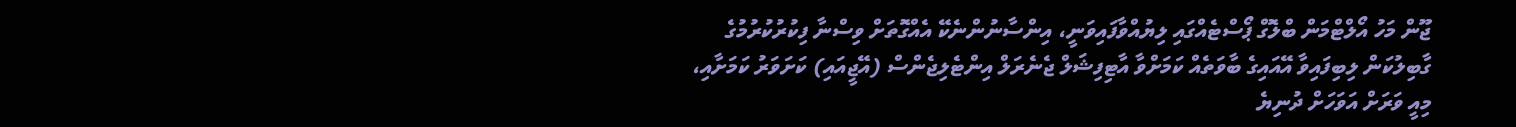ޖޫން މަހު އޯލްޓްމަން ބްލޮގް ޕޯސްޓެއްގައި ލިޔުއްވާފައިވަނީ، އިންސާނުންނެކޭ އެއްގޮތަށް ވިސްނާ ފިކުރުކުރުމުގެ ގާބިލުކަން ލިބިފައިވާ އޭއައިގެ ބާވަތެއް ކަމަށްވާ އާޓިފިޝަލް ޖެނެރަލް އިންޓެލިޖެންސް (އޭޖީއައި) ކަށަވަރު ކަމަށާއި، މިއީ ވަރަށް އަވަހަށް ދުނިޔެ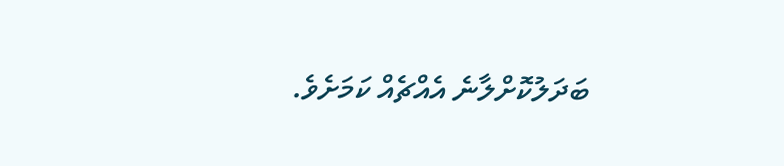ބަދަލުކޮށްލާނެ އެއްޗެއް ކަމަށެވެ.